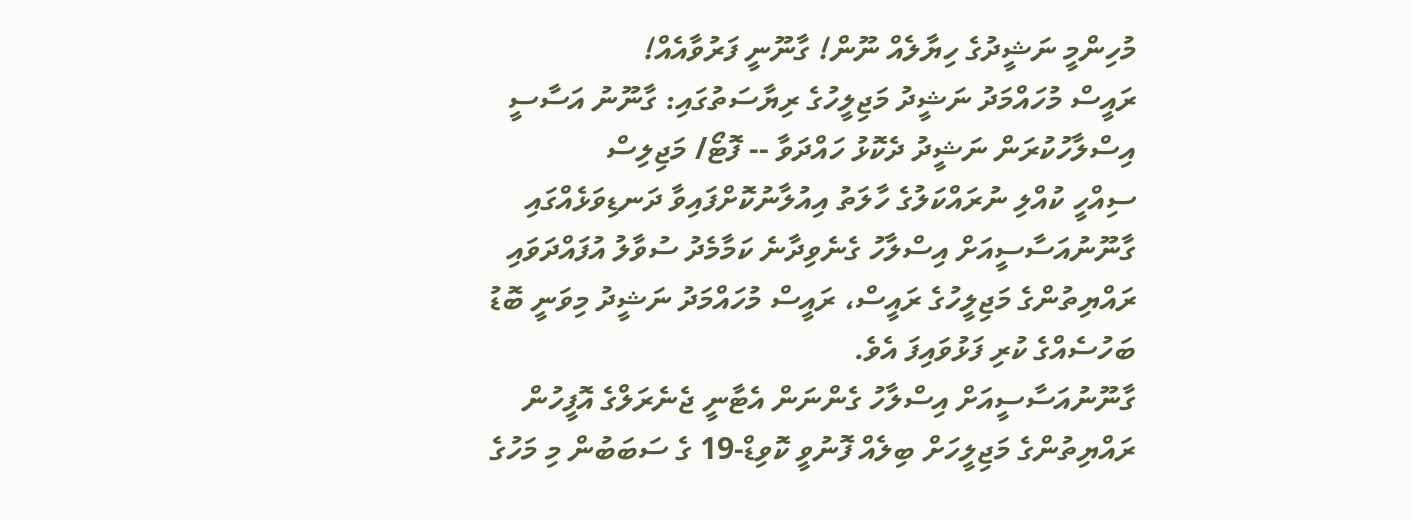މުހިންމީ ނަޝީދުގެ ހިޔާލެއް ނޫން! ގާނޫނީ ފަރުވާއެއް!
ރައީސް މުހައްމަދު ނަޝީދު މަޖިލީހުގެ ރިޔާސަތުގައި: ގާނޫނު އަސާސީ އިސްލާހުކުރަން ނަޝީދު ދެކޮޅު ހައްދަވާ -- ފޮޓޯ/ މަޖިލިސް
ސިއްހީ ކުއްލި ނުރައްކަލުގެ ހާލަތު އިއުލާނުކޮށްފައިވާ ދަނޑިވަޅެއްގައި ގާނޫނުއަސާސީއަށް އިސްލާހު ގެނެވިދާނެ ކަމާމެދު ސުވާލު އުފައްދަވައި ރައްޔިތުންގެ މަޖިލީހުގެ ރައީސް، ރައީސް މުހައްމަދު ނަޝީދު މިވަނީ ބޮޑު ބަހުސެއްގެ ކުރި ފަޅުވައިފަ އެވެ.
ގާނޫނުއަސާސީއަށް އިސްލާހު ގެންނަން އެޓާނީ ޖެނެރަލްގެ އޮފީހުން ރައްޔިތުންގެ މަޖިލީހަށް ބިލެއް ފޮނުވީ ކޮވިޑް-19 ގެ ސަބަބުން މި މަހުގެ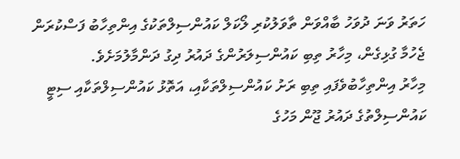ހަތަރު ވަނަ ދުވަހު ބާއްވަން ތާވަލުކުރި ލޯކަލް ކައުންސިލްތަކުގެ އިންތިހާބު ފަސްކުރަން ޖެހުމާ ގުޅިގެން، މިހާރު ތިބި ކައުންސިލަރުންގެ ދައުރު ދިގު ދަންމާލުމަށެވެ.
މިހާރު އިންތިހާބުވެފައި ތިބި ރަށު ކައުންސިލްތަކާއި، އަތޮޅު ކައުންސިލްތަކާއި ސިޓީ ކައުންސިލްތުގެ ދައުރު ޖޫން މަހުގެ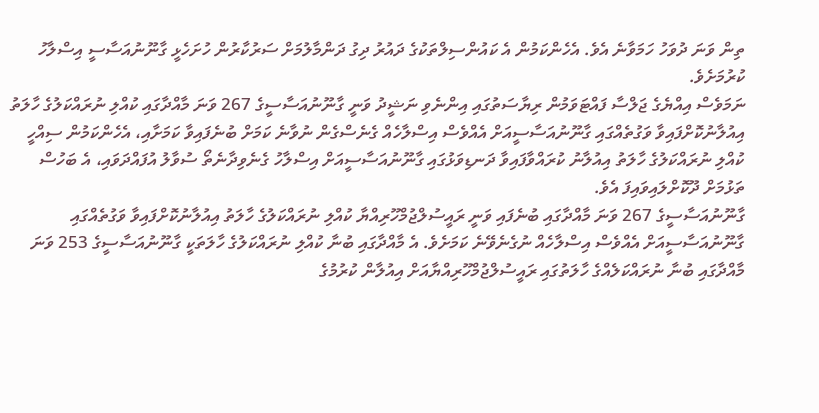ތިން ވަނަ ދުވަހު ހަމަވާނެ އެވެ. އެހެންކަމުން އެ ކައުންސިލްތަކުގެ ދައުރު ދިގު ދަންމާލުމަށް ސަރުކާރުން ހުށަހެޅީ ގާނޫނުއަސާސީ އިސްލާހު ކުރުމަށެވެ.
ނަމަވެސް އިއްޔެގެ ޖަލްސާ ފައްޓަވަމުން ރިޔާސަތުގައި އިންނެވި ނަޝީދު ވަނީ ގާނޫނުއަސާސީގެ 267 ވަނަ މާއްދާގައި ކުއްލި ނުރައްކަލުގެ ހާލަތު އިއުލާނުކޮށްފައިވާ ވަގުތެއްގައި ގާނޫނުއަސާސީއަށް އެއްވެސް އިސްލާހެއް ގެނެސްގެން ނުވާނެ ކަމަށް ބުނެފައިވާ ކަމަށާއި، އެހެންކަމުން ސިއްހީ ކުއްލި ނުރައްކަލުގެ ހާލަތު އިއުލާނު ކުރައްވާފައިވާ ދަނޑިވަޅުގައި ގާނޫނުއަސާސީއަށް އިސްލާހު ގެނެވިދާނެތޯ ސުވާލު އުފައްދަވައި، އެ ބަހުސް ތަޅުމަށް ދޫކޮށްލައިވައިފަ އެވެ.
ގާނޫނުއަސާސީގެ 267 ވަނަ މާއްދާގައި ބުނެފައި ވަނީ ރައީސުލްޖުމްހޫރިއްޔާ ކުއްލި ނުރައްކަލުގެ ހާލަތު އިއުލާނުކޮށްފައިވާ ވަގުތެއްގައި ގާނޫނުއަސާސީއަށް އެއްވެސް އިސްލާހެއް ނުގެނެވޭނެ ކަމަށެވެ. އެ މާއްދާގައި ބުނާ ކުއްލި ނުރައްކަލުގެ ހާލަތަކީ ގާނޫނުއަސާސީގެ 253 ވަނަ މާއްދާގައި ބުނާ ނުރައްކަލެއްގެ ހާލަތުގައި ރައީސުލްޖުމްހޫރިއްޔާއަށް އިއުލާން ކުރުމުގެ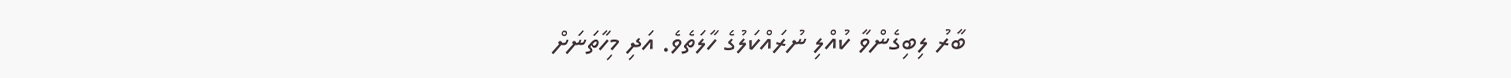ބާރު ލިބިގެންވާ ކުއްލި ނުރައްކަލުގެ ހާލަތެވެ. އަދި މިހާތަނަށް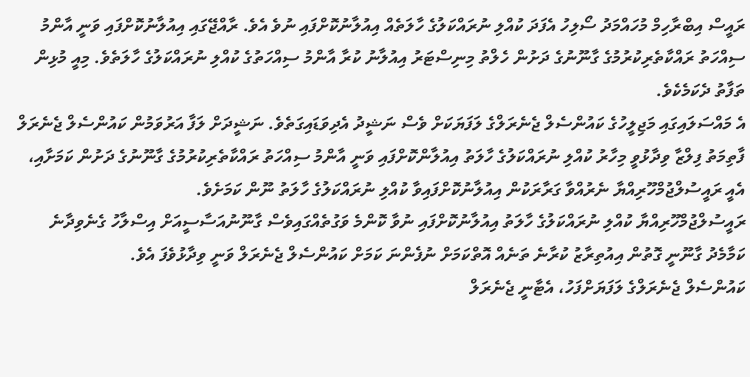ރައީސް އިބްރާހިމް މުހައްމަދު ސޯލިހު އެފަދަ ކުއްލި ނުރައްކަލުގެ ހާލަތެއް އިއުލާނުކޮށްފައި ނުވެ އެވެ. ރާއްޖޭގައި އިއުލާނުކޮށްފައި ވަނީ އާންމު ސިއްހަތު ރައްކާތެރިކުރުމުގެ ގާނޫނުގެ ދަށުން ހެލްތު މިނިސްޓަރު އިއުލާނު ކުރާ އާންމު ސިއްހަތުގެ ކުއްލި ނުރައްކަލުގެ ހާލަތެވެ. މިއީ މުޅިން ތަފާތު ދެކަމެކެވެ.
އެ މައްސަލައިގައި މަޖިލީހުގެ ކައުންސެލް ޖެނެރަލްގެ ލަފަޔަކަށް ވެސް ނަޝީދު އެދިވަޑައިގަތެވެ. ނަޝީދަށް ލަފާ އަރުވަމުން ކައުންސެލް ޖެނެރަލް ފާތިމަތު ފިލްޒާ ވިދާޅުވީ މިހާރު ކުއްލި ނުރައްކަލުގެ ހާލަތު އިއުލާންކޮށްފައި ވަނީ އާންމު ސިއްހަތު ރައްކާތެރިކުރުމުގެ ގާނޫނުގެ ދަށުން ކަމަށާއި، އެއީ ރައީސުލްޖުމްހޫރިއްޔާ ނެރުއްވާ ގަރާރަކުން އިއުލާނުކޮށްފައިވާ ކުއްލި ނުރައްކަލުގެ ހާލަތު ނޫން ކަމަށެވެ.
ރައީސުލްޖުމްހޫރިއްޔާ ކުއްލި ނުރައްކަލުގެ ހާލަތު އިއުލާނުކޮށްފައި ނުވާ ކޮންމެ ވަގުތެއްގައިވެސް ގާނޫނުއަސާސީއަށް އިސްލާހު ގެނެވިދާނެ ކަމާމެދު ގާނޫނީ ގޮތުން އިއުތިރާޒު ކުރާނެ ތަނެއް އޮތްކަމަށް ނުފެންނަ ކަމަށް ކައުންސެލް ޖެނެރަލް ވަނީ ވިދާޅުވެފަ އެވެ.
ކައުންސެލް ޖެނެރަލްގެ ލަފަޔަށްފަހު، އެޓާނީ ޖެނެރަލް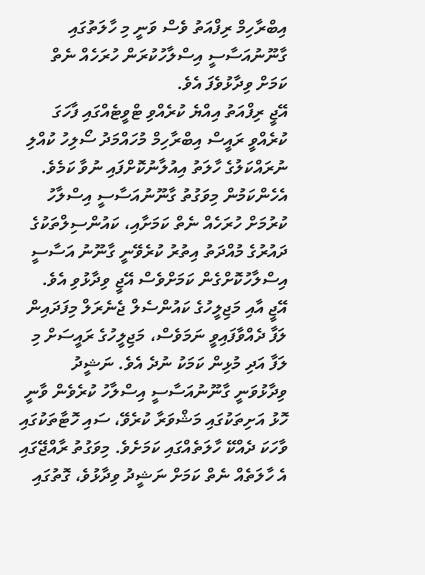އިބްރާހިމް ރިފްއަތު ވެސް ވަނީ މި ހާލަތުގައި ގާނޫނުއަސާސީ އިސްލާހުކުރަން ހުރަހެއް ނެތް ކަމަށް ވިދާޅުވެފަ އެވެ.
އޭޖީ ރިފްއަތު އިއްޔެ ކުރެއްވި ޓްވީޓެއްގައި ފާހަގަ ކުރެއްވީ ރައީސް އިބްރާހިމް މުހައްމަދު ސޯލިހު ކުއްލި ނުރައްކަލުގެ ހާލަތު އިއުލާނުކޮށްފައި ނުވާ ކަމެވެ. އެހެންކަމުން މިވަގުތު ގާނޫނުއަސާސީ އިސްލާހު ކުރުމަށް ހުރަހެއް ނެތް ކަމަށާއި، ކައުންސިލްތަކުގެ ދައުރުގެ މުއްދަތު އިތުރު ކުރެވޭނީ ގާނޫނު އަސާސީ އިސްލާހުކޮށްގެން ކަމަށްވެސް އޭޖީ ވިދާޅުވި އެވެ.
އޭޖީ އާއި މަޖިލީހުގެ ކައުންސެލް ޖެނެރަލް މިފަދައިން ލަފާ ދެއްވާފައިވީ ނަމަވެސް، މަޖިލީހުގެ ރައީސަށް މި ލަފާ އަދި މުޅިން ކަމަކު ނުދެ އެވެ. ނަޝީދު ވިދާޅުވަނީ ގާނޫނުއަސާސީ އިސްލާހު ކުރެވެން ވާނީ ހޮޅު އަށިތަކުގައި މަޝްވަރާ ކުރެވޭ، ސައި ހޮޓާތަކުގައި ވާހަކަ ދެއްކޭ ހާލަތެއްގައި ކަމަށެވެ. މިވަގުތު ރާއްޖޭގައި އެ ހާލަތެއް ނެތް ކަމަށް ނަޝީދު ވިދާޅުވެ، ގޮތުގައި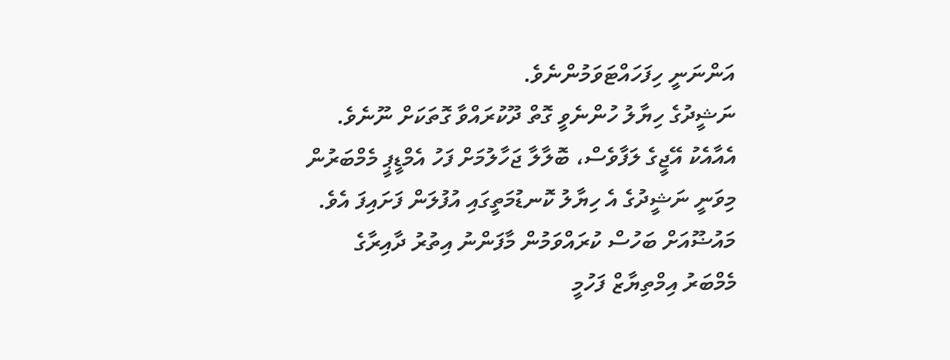އަންނަނީ ހިފަހައްޓަވަމުންނެވެ.
ނަޝީދުގެ ހިޔާލު ހުންނެވީ ގޮތް ދޫކުރައްވާ ގޮތަކަށް ނޫނެވެ. އެއާއެކު އޭޖީގެ ލަފާވެސް، ބޮލާލާ ޖަހާލުމަށް ފަހު އެމްޑީޕީ މެމްބަރުން މިވަނީ ނަޝީދުގެ އެ ހިޔާލު ކޮނޑުމަތީގައި އުފުލަން ފަށައިފަ އެވެ.
މައުޟޫއަށް ބަހުސް ކުރައްވަމުން މާފަންނު އިތުރު ދާއިރާގެ މެމްބަރު އިމްތިޔާޒް ފަހުމީ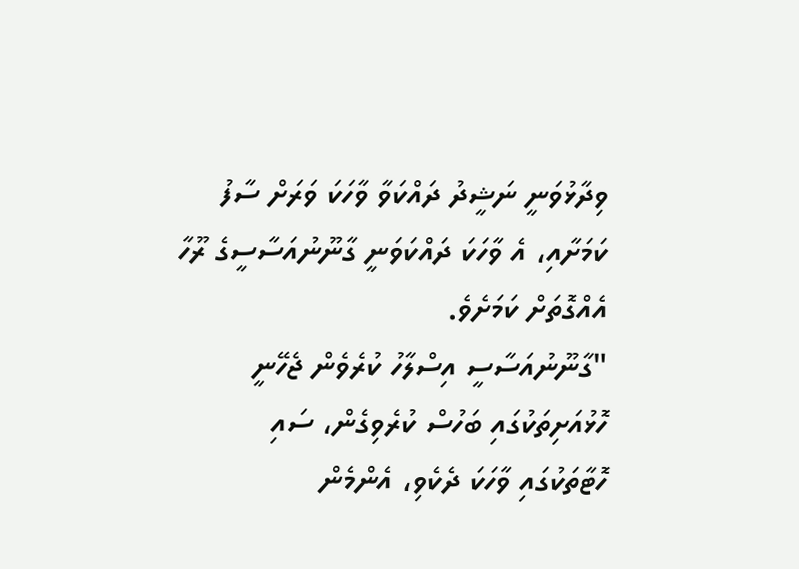ވިދާޅުވަނީ ނަޝީދު ދައްކަވާ ވާހަކަ ވަރަށް ސާފު ކަމަށާއި، އެ ވާހަކަ ދައްކަވަނީ ގާނޫނުއަސާސީގެ ރޫހާ އެއްގޮތަށް ކަމަށެވެ.
"ގާނޫނުއަސާސީ އިސްލާހު ކުރެވެން ޖެހޭނީ ހޮޅުއަށިތަކުގައި ބަހުސް ކުރެވިގެން، ސައި ހޮޓާތަކުގައި ވާހަކަ ދެކެވި، އެންމެން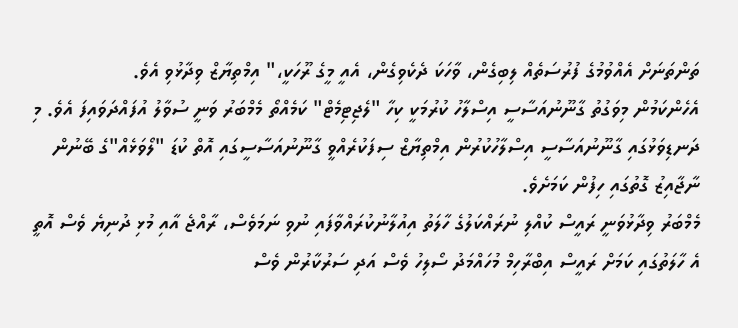ތަންތަނަށް އެއްވުމުގެ ފުރުސަތެއް ލިބިގެން، ވާހަކަ ދެކެވިގެން، އެއީ މީގެ ރޫހަކީ،" އިމްތިޔާޒް ވިދާޅުވި އެވެ.
އެހެންކަމުން މިވަގުތު ގާނޫނުއަސާސީ އިސްލާހު ކުރުމަކީ ކިހާ "ލެޖިޓިމެޓް" ކަމެއްތޯ މެމްބަރު ވަނީ ސުވާލު އުފައްދަވައިފަ އެވެ. މި ދަނޑިވަޅުގައި ގާނޫނުއަސާސީ އިސްލާހުކުރުން އިމްތިޔާޒް ސިފަކުރެއްވީ ގާނޫނުއަސާސީގައި އޮތް ކުޑަ "ލޯވަޅެއް"ގެ ބޭނުން ނާޖާއިޒު ގޮތުގައި ހިފުން ކަމަށެވެ.
މެމްބަރު ވިދާޅުވަނީ ރައީސް ކުއްލި ނުރައްކަލުގެ ހާލަތު އިއުލާނުކުރައްވާފައި ނުވި ނަމަވެސް، ރާއްޖެ އާއި މުޅި ދުނިޔެ ވެސް އޮތީ އެ ހާލަތުގައި ކަމަށް ރައީސް އިބްރާހިމް މުހައްމަދު ސޯލިހު ވެސް އަދި ސަރުކާރުން ވެސް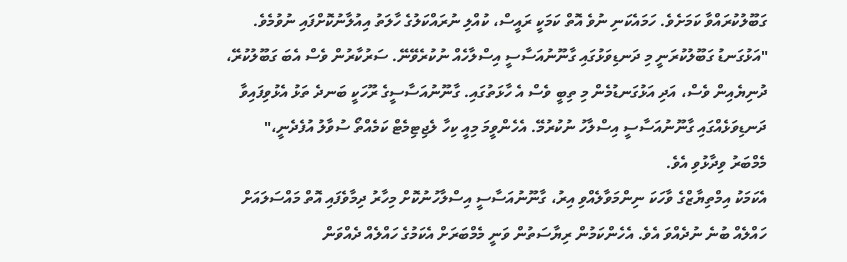ގަބޫލުކުރައްވާ ކަމަށެވެ. ހަމައެކަނި ނުވެ އޮތް ކަމަކީ ރައީސް، ކުއްލި ނުރައްކަލުގެ ހާލަތު އިއުލާނުކޮށްފައި ނުވުމެވެ.
"އަޅުގަނޑު ގަބޫލުކުރަނީ މި ދަނޑިވަޅުގައި ގާނޫނުއަސާސީ އިސްލާހެއް ނުކުރެވޭނޭ. ސަރުކާރުން ވެސް އެބަ ގަބޫލުކުރޭ، ދުނިޔެއިން ވެސް، އަދި އަޅުގަނޑުމެން މި ތިބީ ވެސް އެ ހާޅަތުގައި. ގާނޫނުއަސާސީގެ ރޫހަކީ ބަނދެ ތަޅު އެޅުވިފައިވާ ދަނޑިވަޅެއްގައި ގާނޫނުއަސާސީ އިސްލާހު ނުކުރުމޭ. އެހެންވީމަ މިއީ ކިހާ ލެޖިޓިމެޓް ކަމެއްތޯ ސުވާލު އުފެދެނީ،" މެމްބަރު ވިދާޅުވި އެވެ.
އެކަމަކު އިމްތިޔާޒްގެ ވާހަކަ ނިންމަވާލެއްވި އިރު، ގާނޫނުއަސާސީ އިސްލާހުނުކޮށް މިހާރު ދިމާވެފައި އޮތް މައްސަލައަށް ހައްލެއް ބުނެ ނުދެއްވަ އެވެ. އެހެންކަމުން ރިޔާސަތުން ވަނީ މެމްބަރަށް އެކަމުގެ ހައްލެއް ދެއްވަން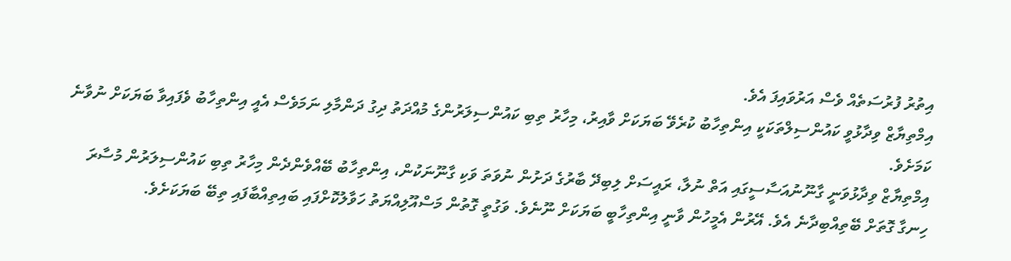އިތުރު ފުރުސަތެއް ވެސް އަރުވައިފަ އެވެ.
އިމްތިޔާޒް ވިދާޅުވީ ކައުންސިލްތަކަކީ އިންތިހާބު ކުރެވޭ ބަޔަކަށް ވާއިރު، މިހާރު ތިބި ކައުންސިލަރުންގެ މުއްދަތު ދިގު ދަންމާލި ނަމަވެސް އެއީ އިންތިހާބު ވެފައިވާ ބަޔަކަށް ނުވާނެ ކަމަށެވެ.
އިމްތިޔާޒް ވިދާޅުވަނީ ގާނޫނުއަސާސީގައި އަތް ނުލާ، ރައީސަށް ލިބިދޭ ބާރުގެ ދަށުން ނުވަތަ ވަކި ގާނޫނަކުން، އިންތިހާބު ބޭއްވެންދެން މިހާރު ތިބި ކައުންސިލަރުން މުސާރަ ހިނގާ ގޮތަށް ބޭތިއްބިދާނެ އެވެ. އޭރުން އެމީހުން ވާނީ އިންތިހާބީ ބަޔަކަށް ނޫނެވެ. ވަގުތީ ގޮތުން މަސްއޫލިއްޔަތު ހަވާލުކޮށްފައި ބައިތިއްބާފައި ތިބޭ ބަޔަކަށެވެ.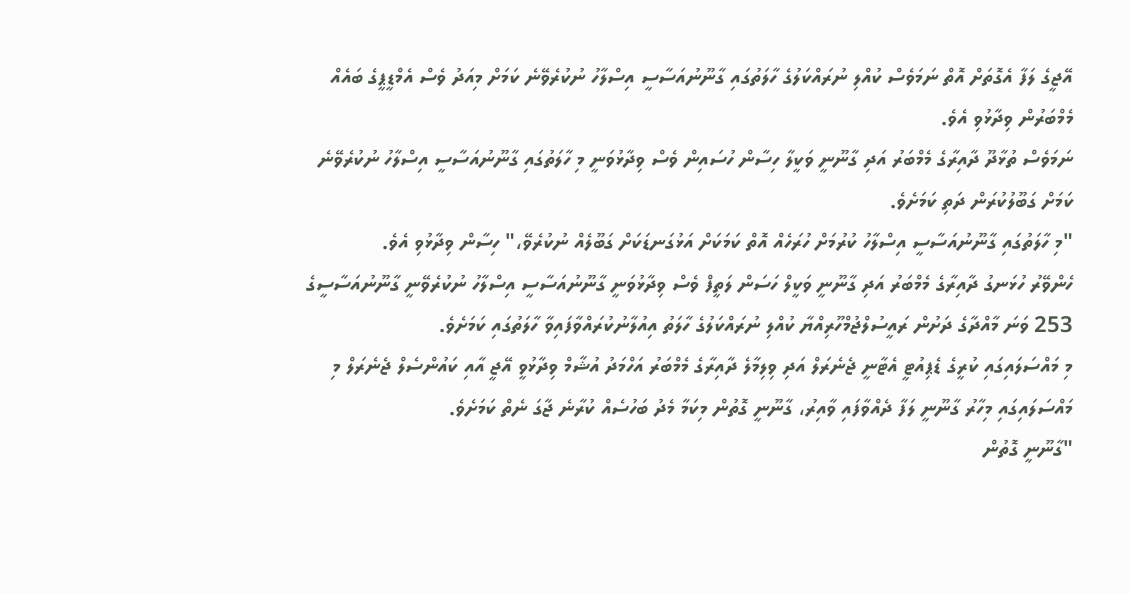އޭޖީގެ ލަފާ އެގޮތަށް އޮތް ނަމަވެސް ކުއްލި ނުރައްކަލުގެ ހާލަތުގައި ގާނޫނުއަސާސީ އިސްލާހު ނުކުރެވޭނެ ކަމަށް މިއަދު ވެސް އެމްޑީޕީގެ ބައެއް މެމްބަރުން ވިދާޅުވި އެވެ.
ނަމަވެސް ތުޅާދޫ ދާއިރާގެ މެމްބަރު އަދި ގާނޫނީ ވަކީލާ ހިސާން ހުސައިން ވެސް ވިދާޅުވަނީ މި ހާލަތުގައި ގާނޫނުއަސާސީ އިސްލާހު ނުކުރެވޭނެ ކަމަށް ގަބޫލުކުރަން ދަތި ކަމަށެވެ.
"މި ހާލަތުގައި ގާނޫނުއަސާސީ އިސްލާހު ކުރުމަށް ހުރަހެއް އޮތް ކަމަކަށް އަޅުގަނޑަކަށް ގަބޫލެއް ނުކުރެވޭ،" ހިސާން ވިދާޅުވި އެވެ.
ހެންވޭރު ހުޅަނގު ދާއިރާގެ މެމްބަރު އަދި ގާނޫނީ ވަކީލް ހަސަން ލަތީފް ވެސް ވިދާޅުވަނީ ގާނޫނުއަސާސީ އިސްލާހު ނުކުރެވޭނީ ގާނޫނުއަސާސީގެ 253 ވަނަ މާއްދާގެ ދަށުން ރައީސުލްޖުމްހޫރިއްޔާ ކުއްލި ނުރައްކަލުގެ ހާލަތު އިއުލާނުކުރައްވާފައިވާ ހާލަތުގައި ކަމަށެވެ.
މި މައްސަލައިގައި ކުރީގެ ޑެޕިއުޓީ އެޓާނީ ޖެނެރަލް އަދި ވިލިމާލެ ދާއިރާގެ މެމްބަރު އަހްމަދު އުޝާމް ވިދާޅުވީ އޭޖީ އާއި ކައުންސެލް ޖެނެރަލް މި މައްސަލައިގައި މިހާރު ގާނޫނީ ލަފާ ދެއްވާފައި ވާއިރު، ގާނޫނީ ގޮތުން މިކަމާ މެދު ބަހުސެއް ކުރާނެ ޖާގަ ނެތް ކަމަށެވެ.
"ގާނޫނީ ގޮތުން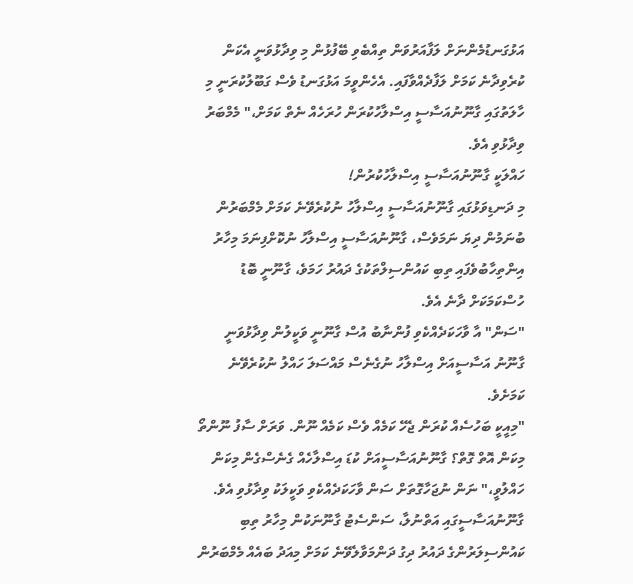އަޅުގަނޑުމެންނަށް ލަފާއަރުވަން ތިއްބެވި ބޭފުޅުން މި ވިދާޅުވަނީ އެކަން ކުރެވިދާނެ ކަމަށް ލަފާދެއްވާފައި. އެހެންވީމަ އަޅުގަނޑު ވެސް ގަބޫލުކުރަނީ މި ހާލަތުގައި ގާނޫނުއަސާސީ އިސްލާހުކުރަން ހުރަހެއް ނެތް ކަމަށް،" މެމްބަރު ވިދާޅުވި އެވެ.
ހައްލަކީ ގާނޫނުއަސާސީ އިސްލާހުކުރުން!
މި ދަނޑިވަޅުގައި ގާނޫނުއަސާސީ އިސްލާހު ނުކުރެވޭނެ ކަމަށް މެމްބަރުން ބުނަމުން ދިޔަ ނަމަވެސް، ގާނޫނުއަސާސީ އިސްލާހު ނުކޮށްފިނަމަ މިހާރު އިންތިހާބުވެފައި ތިބި ކައުންސިލްތަކުގެ ދައުރު ހަމަވެ، ގާނޫނީ ބޮޑު ހުސްކަމަކަށް ދާނެ އެވެ.
"ސަން" އާ ވާހަކަދެއްކެވި ފުންނާބު އުސް ގާނޫނީ ވަކީލުން ވިދާޅުވަނީ ގާނޫނު އަސާސީއަށް އިސްލާހު ނުގެނެސް މައްސަލަ ހައްލު ނުކުރެވޭނެ ކަމަށެވެ.
"މިއީކީ ބަހުސެއް ކުރަން ޖެހޭ ކަމެއް ވެސް ކަމެއް ނޫން. ވަރަށް ސާފު ނޫންތޯ މިކަން އޮތް ގޮތް؟ ގާނޫނުއަސާސީއަށް ކުޑަ އިސްލާހެއް ގެނެސްގެން މިކަން ހައްލުވީ،" ނަން ނުޖަހާގޮތަށް ސަން ވާހަކަދެއްކެވި ވަކީލަކު ވިދާޅުވި އެވެ.
ގާނޫނުއަސާސީގައި އަތްނުލާ، ސަންސެޓު ގާނޫނަކުން މިހާރު ތިބި ކައުންސިލަރުންގެ ދައުރު ދިގު ދަންމަވާލެވޭނެ ކަމަށް މިއަދު ބައެއް މެމްބަރުން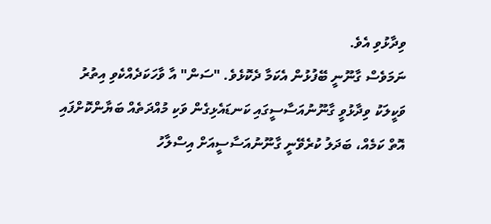ވިދާޅުވި އެވެ.
ނަމަވެސް ގާނޫނީ ބޭފުޅުން އެކަމާ ދެކޮޅެވެ. "ސަން" އާ ވާހަކަދެއްކެވި އިތުރު ވަކީލަކު ވިދާޅުވީ ގާނޫނުއަސާސީގައި ކަނޑައެޅިގެން ވަކި މުއްދަތެއް ބަޔާންކޮށްފައި އޮތް ކަމެއް، ބަދަލު ކުރެވޭނީ ގާނޫނުއަސާސީއަށް އިސްލާހު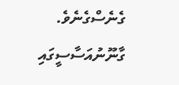ގެނެސްގެނެވެ. ގާނޫނުއަސާސީގައި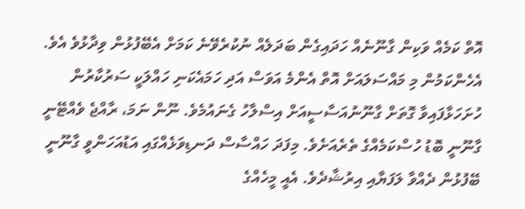އޮތް ކަމެއް ވަކިން ގާނޫނެއް ހަދައިގެން ބަދަލެއް ނުކުރެވޭނެ ކަމަށް އެބޭފުޅުން ވިދާޅުވެ އެވެ.
އެހެންކަމުން މި މައްސަލައަށް އޮތް އެންމެ އަވަސް އަދި ހަމައެކަނި ހައްލަކީ ސަރުކާރުން ހުށަހަޅާފައިވާ ގޮތަށް ގާނޫނުއަސާސީއަށް އިސްލާހު ގެނައުމެވެ. ނޫން ނަމަ، ރާއްޖެ ވެއްޓޭނީ ގާނޫނީ ބޮޑު ހުސްކަމެއްގެ ތެރެއަށެވެ. މިފަދަ ހައްސާސް ދަނޑިވަޅެއްގައި އަޑުއަހަންވީ ގާނޫނީ ބޭފުޅުން ދެއްވާ ލަފަޔާއި އިރުޝާދެވެ. އެއީ މީހެއްގެ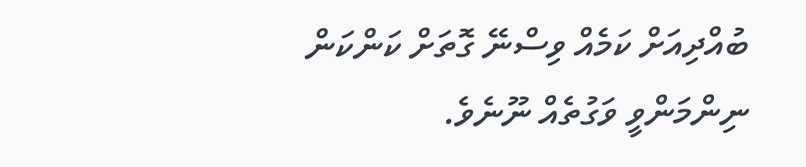ބުއްދިއަށް ކަމެއް ވިސްނޭ ގޮތަށް ކަންކަން ނިންމަންވީ ވަގުތެއް ނޫނެވެ.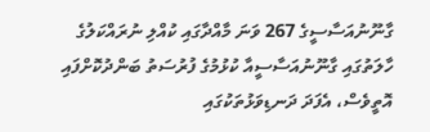ގާނޫނުއަސާސީގެ 267 ވަނަ މާއްދާގައި ކުއްލި ނުރައްކަލުގެ ހާލަތުގައި ގާނޫނުއަސާސީއާ ކުޅުމުގެ ފުރުސަތު ބަންދުކޮށްފައި އޮތީވެސް، އެފަދަ ދަނޑިވަޅުތަކުގައި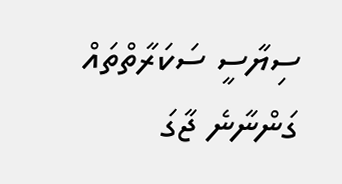ސިޔާސީ ސަކަރާތްތައް ގަންނާނެ ޖާގަ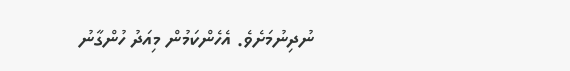ނުދިނުމަށެވެ. އެހެންކަމުން މިއަދު ހުންގާނު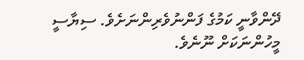ދޭންވާނީ ކަމުގެ ފަންނުވެރިންނަށެވެ. ސިޔާސީ މީހުންނަކަށް ނޫނެވެ.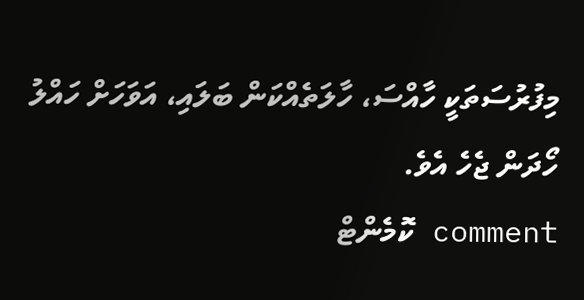މިފުރުސަތަކީ ހާއްސަ، ހާލަތެއްކަން ބަލައި، އަވަހަށް ހައްލު ހޯދަން ޖެހެ އެވެ.
comment ކޮމެންޓް